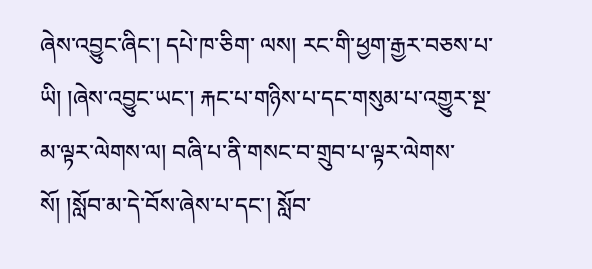ཞེས་འབྱུང་ཞིང་། དཔེ་ཁ་ཅིག་ ལས། རང་གི་ཕྱག་རྒྱར་བཅས་པ་ཡི། །ཞེས་འབྱུང་ཡང་། རྐང་པ་གཉིས་པ་དང་གསུམ་པ་འགྱུར་སྔ་མ་ལྟར་ལེགས་ལ། བཞི་པ་ནི་གསང་བ་གྲུབ་པ་ལྟར་ལེགས་སོ། །སློབ་མ་དེ་བོས་ཞེས་པ་དང་། སློབ་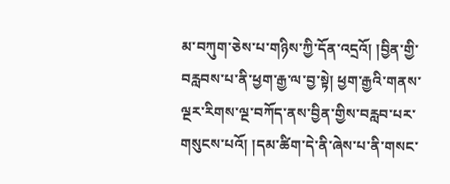མ་བཀུག་ཅེས་པ་གཉིས་ཀྱི་དོན་འདྲའོ། །བྱིན་གྱི་ བརླབས་པ་ནི་ཕྱག་རྒྱ་ལ་བྱ་སྟེ། ཕྱག་རྒྱའི་གནས་ལྔར་རིགས་ལྔ་བཀོད་ནས་བྱིན་གྱིས་བརླབ་པར་གསུངས་པའོ། །དམ་ཚིག་དེ་ནི་ཞེས་པ་ནི་གསང་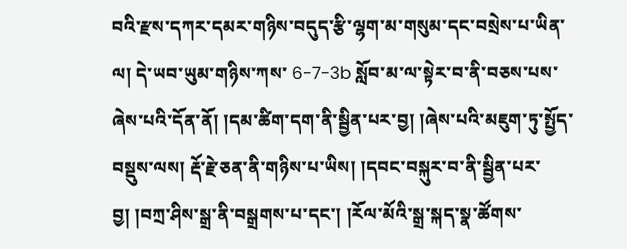བའི་རྫས་དཀར་དམར་གཉིས་བདུད་རྩི་ལྷག་མ་གསུམ་དང་བསྲེས་པ་ཡིན་ལ། དེ་ཡབ་ཡུམ་གཉིས་ཀས་ 6-7-3b སློབ་མ་ལ་སྟེར་བ་ནི་བཅས་པས་ཞེས་པའི་དོན་ནོ། །དམ་ཚིག་དག་ནི་སྦྱིན་པར་བྱ། །ཞེས་པའི་མཇུག་ཏུ་སྤྱོད་བསྡུས་ལས། རྡོ་རྗེ་ཅན་ནི་གཉིས་པ་ཡིས། །དབང་བསྐུར་བ་ནི་སྦྱིན་པར་བྱ། །བཀྲ་ཤིས་སྒྲ་ནི་བསྒྲགས་པ་དང་། །རོལ་མོའི་སྒྲ་སྐད་སྣ་ཚོགས་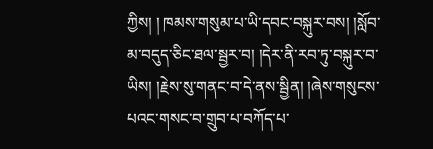ཀྱིས། ། ཁམས་གསུམ་པ་ཡི་དབང་བསྐུར་བས། །སློབ་མ་བདུད་ཅིང་ཐལ་སྦྱར་བ། །དེར་ནི་རབ་ཏུ་བསྐུར་བ་ཡིས། །རྗེས་སུ་གནང་བ་དེ་ནས་སྦྱིན། །ཞེས་གསུངས་པའང་གསང་བ་གྲུབ་པ་བཀོད་པ་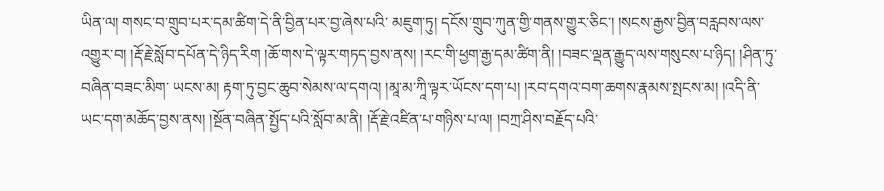ཡིན་ལ། གསང་བ་གྲུབ་པར་དམ་ཚིག་དེ་ནི་བྱིན་པར་བྱ་ཞེས་པའི་ མཇུག་ཏུ། དངོས་གྲུབ་ཀུན་གྱི་གནས་གྱུར་ཅིང་། །སངས་རྒྱས་བྱིན་བརླབས་ལས་འགྱུར་བ། །རྡོ་རྗེ་སློབ་དཔོན་དེ་ཉིད་རིག །ཆོ་གས་དེ་ལྟར་གཏད་བྱས་ནས། །རང་གི་ཕྱག་རྒྱ་དམ་ཚིག་ནི། །བཟང་ལྡན་རྒྱུད་ལས་གསུངས་པ་ཉིད། །ཤིན་ཏུ་བཞིན་བཟང་མིག་ ཡངས་མ། རྟག་ཏུ་བྱང་ཆུབ་སེམས་ལ་དགའ། །མཱ་མ་ཀཱི་ལྟར་ཡོངས་དག་པ། །རབ་དགའ་བག་ཆགས་རྣམས་སྤངས་མ། །འདི་ནི་ཡང་དག་མཆོད་བྱས་ནས། །སྔོན་བཞིན་སྤྱོད་པའི་སློབ་མ་ནི། །རྡོ་རྗེ་འཛིན་པ་གཉིས་པ་ལ། །བཀྲ་ཤིས་བརྗོད་པའི་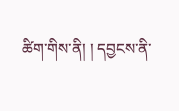ཚིག་གིས་ནི། ། དབྱངས་ནི་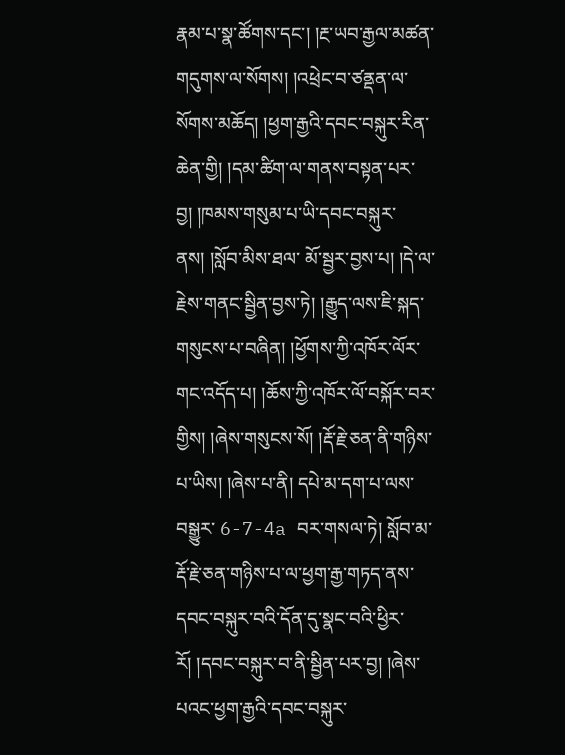རྣམ་པ་སྣ་ཚོགས་དང་། །རྔ་ཡབ་རྒྱལ་མཚན་གདུགས་ལ་སོགས། །འཕྲེང་བ་ཙནྡན་ལ་སོགས་མཆོད། །ཕྱག་རྒྱའི་དབང་བསྐུར་རིན་ཆེན་གྱི། །དམ་ཚིག་ལ་གནས་བསྟན་པར་བྱ། །ཁམས་གསུམ་པ་ཡི་དབང་བསྐུར་ནས། །སློབ་མིས་ཐལ་ མོ་སྦྱར་བྱས་པ། །དེ་ལ་རྗེས་གནང་སྦྱིན་བྱས་ཏེ། །རྒྱུད་ལས་ཇི་སྐད་གསུངས་པ་བཞིན། །ཕྱོགས་ཀྱི་འཁོར་ལོར་གང་འདོད་པ། །ཆོས་ཀྱི་འཁོར་ལོ་བསྐོར་བར་གྱིས། །ཞེས་གསུངས་སོ། །རྡོ་རྗེ་ཅན་ནི་གཉིས་པ་ཡིས། །ཞེས་པ་ནི། དཔེ་མ་དག་པ་ལས་བསྒྱུར་ 6-7-4a བར་གསལ་ཏེ། སློབ་མ་རྡོ་རྗེ་ཅན་གཉིས་པ་ལ་ཕྱག་རྒྱ་གཏད་ནས་དབང་བསྐུར་བའི་དོན་དུ་སྣང་བའི་ཕྱིར་རོ། །དབང་བསྐུར་བ་ནི་སྦྱིན་པར་བྱ། །ཞེས་པའང་ཕྱག་རྒྱའི་དབང་བསྐུར་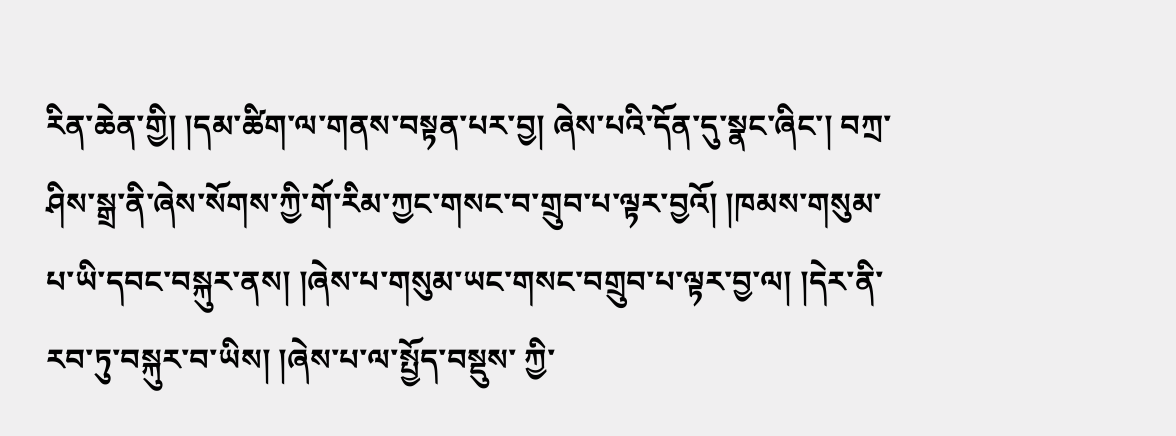རིན་ཆེན་གྱི། །དམ་ཚིག་ལ་གནས་བསྟན་པར་བྱ། ཞེས་པའི་དོན་དུ་སྣང་ཞིང་། བཀྲ་ཤིས་སྒྲ་ནི་ཞེས་སོགས་ཀྱི་གོ་རིམ་ཀྱང་གསང་བ་གྲུབ་པ་ལྟར་བྱའོ། །ཁམས་གསུམ་པ་ཡི་དབང་བསྐུར་ནས། །ཞེས་པ་གསུམ་ཡང་གསང་བགྲུབ་པ་ལྟར་བྱ་ལ། །དེར་ནི་རབ་ཏུ་བསྐུར་བ་ཡིས། །ཞེས་པ་ལ་སྤྱོད་བསྡུས་ ཀྱི་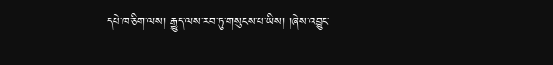དཔེ་ཁ་ཅིག་ལས། རྒྱུད་ལས་རབ་ཏུ་གསུངས་པ་ཡིས། །ཞེས་འབྱུང་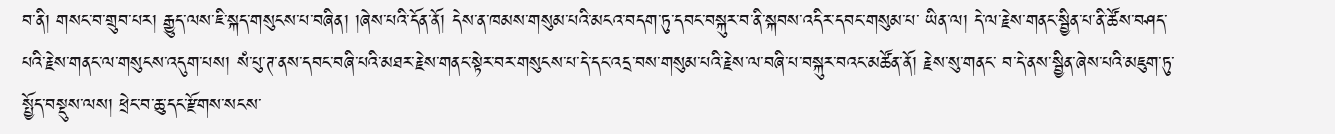བ་ནི། གསང་བ་གྲུབ་པར། རྒྱུད་ལས་ཇི་སྐད་གསུངས་པ་བཞིན། །ཞེས་པའི་དོན་ནོ། དེས་ན་ཁམས་གསུམ་པའི་མངའ་བདག་ཏུ་དབང་བསྐུར་བ་ནི་སྐབས་འདིར་དབང་གསུམ་པ་ ཡིན་ལ། དེ་ལ་རྗེས་གནང་སྦྱིན་པ་ནི་ཚོས་བཤད་པའི་རྗེས་གནང་ལ་གསུངས་འདུག་པས། སཾ་པུ་ཊ་ནས་དབང་བཞི་པའི་མཐར་རྗེས་གནང་སྟེར་བར་གསུངས་པ་དེ་དང་འདྲ་བས་གསུམ་པའི་རྗེས་ལ་བཞི་པ་བསྐུར་བའང་མཚོན་ནོ། རྗེས་སུ་གནང་ བ་དེ་ནས་སྦྱིན་ཞེས་པའི་མཇུག་ཏུ་སྤྱོད་བསྡུས་ལས། ཕྲེང་བ་ཆུ་དང་རྫོགས་སངས་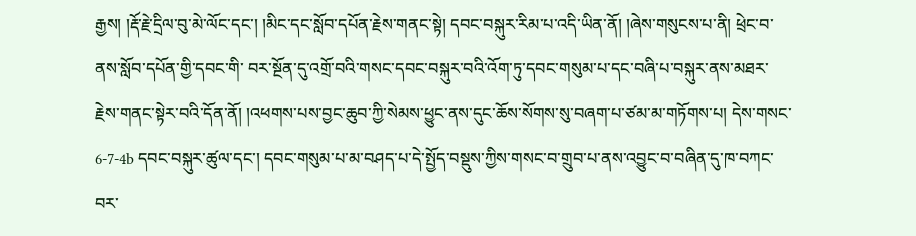རྒྱས། །རྡོ་རྗེ་དྲིལ་བུ་མེ་ལོང་དང་། །མིང་དང་སློབ་དཔོན་རྗེས་གནང་སྟེ། དབང་བསྐུར་རིམ་པ་འདི་ཡིན་ནོ། །ཞེས་གསུངས་པ་ནི། ཕྲེང་བ་ནས་སློབ་དཔོན་གྱི་དབང་གི་ བར་སྔོན་དུ་འགྲོ་བའི་གསང་དབང་བསྐུར་བའི་འོག་ཏུ་དབང་གསུམ་པ་དང་བཞི་པ་བསྐུར་ནས་མཐར་རྗེས་གནང་སྟེར་བའི་དོན་ནོ། །འཕགས་པས་བྱང་ཆུབ་ཀྱི་སེམས་ཕྱུང་ནས་དུང་ཆོས་སོགས་སུ་བཞག་པ་ཙམ་མ་གཏོགས་པ། དེས་གསང་ 6-7-4b དབང་བསྐུར་ཚུལ་དང་། དབང་གསུམ་པ་མ་བཤད་པ་དེ་སྤྱོད་བསྡུས་ཀྱིས་གསང་བ་གྲུབ་པ་ནས་འབྱུང་བ་བཞིན་དུ་ཁ་བཀང་བར་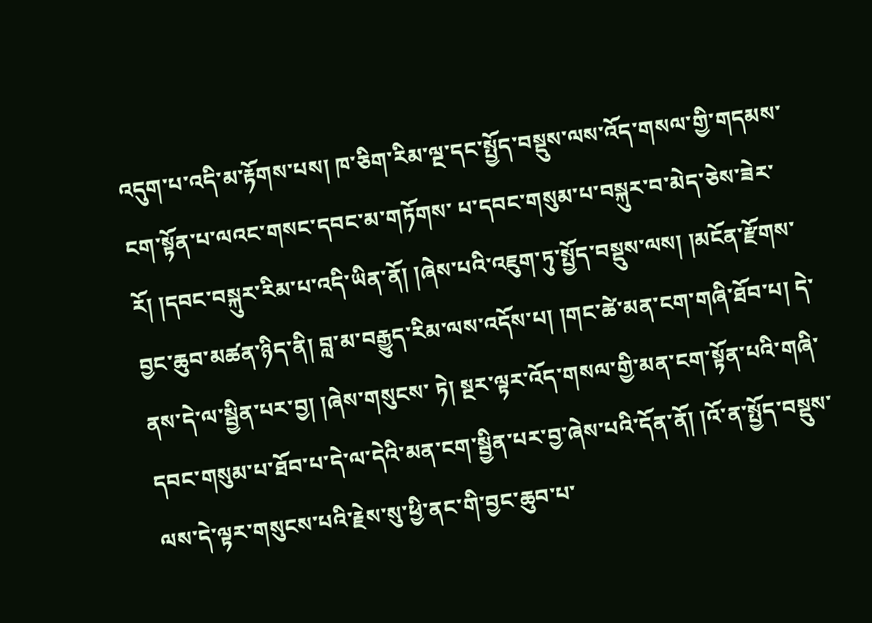འདུག་པ་འདི་མ་རྟོགས་པས། ཁ་ཅིག་རིམ་ལྔ་དང་སྤྱོད་བསྡུས་ལས་འོད་གསལ་གྱི་གདམས་ངག་སྟོན་པ་ལའང་གསང་དབང་མ་གཏོགས་ པ་དབང་གསུམ་པ་བསྐུར་བ་མེད་ཅེས་ཟེར་རོ། །དབང་བསྐུར་རིམ་པ་འདི་ཡིན་ནོ། །ཞེས་པའི་འཇུག་ཏུ་སྤྱོད་བསྡུས་ལས། །མངོན་རྫོགས་བྱང་ཆུབ་མཚན་ཉིད་ནི། བླ་མ་བརྒྱུད་རིམ་ལས་འདོས་པ། །གང་ཚེ་མན་ངག་གཞི་ཐོབ་པ། དེ་ནས་དེ་ལ་སྦྱིན་པར་བྱ། །ཞེས་གསུངས་ ཏེ། སྔར་ལྟར་འོད་གསལ་གྱི་མན་ངག་སྟོན་པའི་གཞི་དབང་གསུམ་པ་ཐོབ་པ་དེ་ལ་དེའི་མན་ངག་སྦྱིན་པར་བྱ་ཞེས་པའི་དོན་ནོ། །འོ་ན་སྤྱོད་བསྡུས་ལས་དེ་ལྟར་གསུངས་པའི་རྗེས་སུ་ཕྱི་ནང་གི་བྱང་ཆུབ་པ་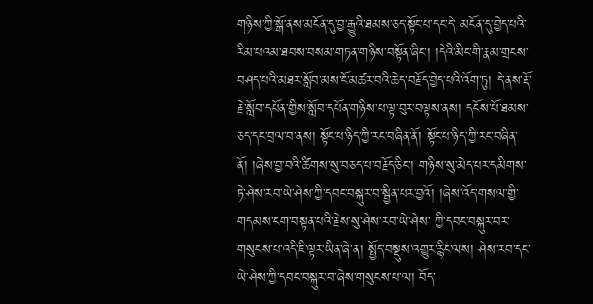གཉིས་ཀྱི་སྒོ་ནས་མངོན་དུ་བྱ་རྒྱུའི་ཐམས་ཅད་སྟོང་པ་དང་དེ་ མངོན་དུ་བྱེད་པའི་རིམ་པའམ་ཐབས་བསམ་གཏན་གཉིས་བསྟོན་ཞིང་། །དེའི་མིང་གི་རྣམ་གྲངས་བཤད་པའི་མཐར་སློབ་མས་ངོ་མཚར་བའི་ཆེད་བརྗོད་བྱེད་པའི་འོག་ཏུ། དེ་ནས་རྡོ་རྗེ་སློབ་དཔོན་གྱིས་སློབ་དཔོན་གཉིས་པ་ལྟ་བུར་བལྟས་ནས། དངོས་པོ་ཐམས་ ཅད་དང་བྲལ་བ་ནས། སྟོང་པ་ཉིད་ཀྱི་རང་བཞིན་ནོ། སྟོང་པ་ཉིད་ཀྱི་རང་བཞིན་ནོ། །ཞེས་བྱ་བའི་ཚིགས་སུ་བཅད་པ་བརྗོད་ཅིང་། གཉིས་སུ་མེད་པར་དམིགས་ཏེ་ཤེས་རབ་ཡེ་ཤེས་ཀྱི་དབང་བསྐུར་བ་སྦྱིན་པར་བྱའོ། །ཞེས་འོད་གསལ་གྱི་གདམས་ངག་བསྟན་པའི་རྗེས་སུ་ཤེས་རབ་ཡེ་ཤེས་ ཀྱི་དབང་བསྐུར་བར་གསུངས་པ་འདི་ཇི་ལྟར་ཡིན་ཞེ་ན། སྤྱོད་བསྡུས་འགྱུར་རྙིང་ལས། ཤེས་རབ་དང་ཡེ་ཤེས་ཀྱི་དབང་བསྐུར་བ་ཞེས་གསུངས་པ་ལ། བོད་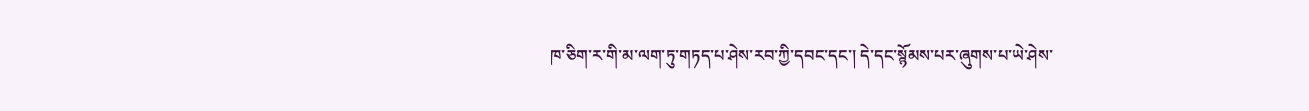ཁ་ཅིག་ར་གི་མ་ལག་ཏུ་གཏད་པ་ཤེས་རབ་ཀྱི་དབང་དང་། དེ་དང་སྙོམས་པར་ཞུགས་པ་ཡེ་ཤེས་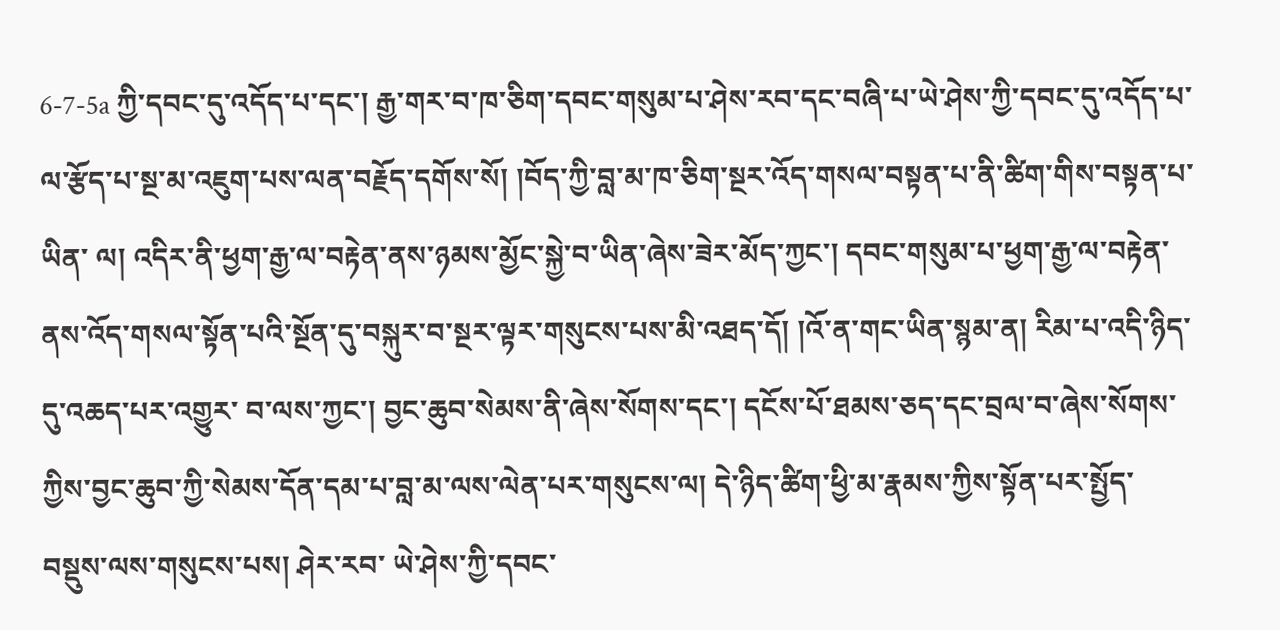6-7-5a ཀྱི་དབང་དུ་འདོད་པ་དང་། རྒྱ་གར་བ་ཁ་ཅིག་དབང་གསུམ་པ་ཤེས་རབ་དང་བཞི་པ་ཡེ་ཤེས་ཀྱི་དབང་དུ་འདོད་པ་ལ་རྩོད་པ་སྔ་མ་འཇུག་པས་ལན་བརྗོད་དགོས་སོ། །བོད་ཀྱི་བླ་མ་ཁ་ཅིག་སྔར་འོད་གསལ་བསྟན་པ་ནི་ཚིག་གིས་བསྟན་པ་ཡིན་ ལ། འདིར་ནི་ཕྱག་རྒྱ་ལ་བརྟེན་ནས་ཉམས་མྱོང་སྐྱེ་བ་ཡིན་ཞེས་ཟེར་མོད་ཀྱང་། དབང་གསུམ་པ་ཕྱག་རྒྱ་ལ་བརྟེན་ནས་འོད་གསལ་སྟོན་པའི་སྔོན་དུ་བསྐུར་བ་སྔར་ལྟར་གསུངས་པས་མི་འཐད་དོ། །འོ་ན་གང་ཡིན་སྙམ་ན། རིམ་པ་འདི་ཉིད་དུ་འཆད་པར་འགྱུར་ བ་ལས་ཀྱང་། བྱང་ཆུབ་སེམས་ནི་ཞེས་སོགས་དང་། དངོས་པོ་ཐམས་ཅད་དང་བྲལ་བ་ཞེས་སོགས་ཀྱིས་བྱང་ཆུབ་ཀྱི་སེམས་དོན་དམ་པ་བླ་མ་ལས་ལེན་པར་གསུངས་ལ། དེ་ཉིད་ཚིག་ཕྱི་མ་རྣམས་ཀྱིས་སྟོན་པར་སྤྱོད་བསྡུས་ལས་གསུངས་པས། ཤེར་རབ་ ཡེ་ཤེས་ཀྱི་དབང་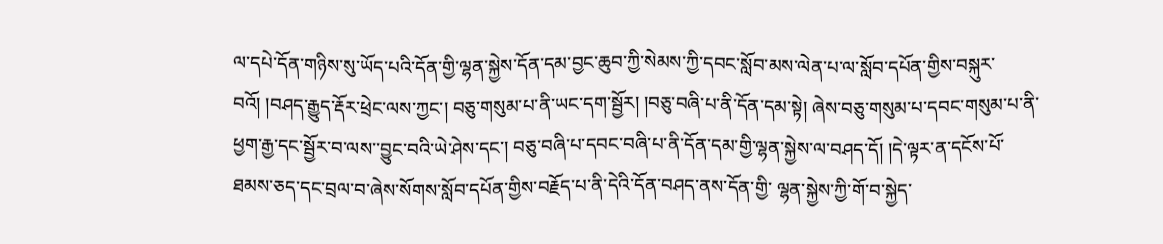ལ་དཔེ་དོན་གཉིས་སུ་ཡོད་པའི་དོན་གྱི་ལྷན་སྐྱེས་དོན་དམ་བྱང་ཆུབ་ཀྱི་སེམས་ཀྱི་དབང་སློབ་མས་ལེན་པ་ལ་སློབ་དཔོན་གྱིས་བསྐུར་བའོ། །བཤད་རྒྱུད་རྡོར་ཕྲེང་ལས་ཀྱང་། བཅུ་གསུམ་པ་ནི་ཡང་དག་སྦྱོར། །བཅུ་བཞི་པ་ནི་དོན་དམ་སྟེ། ཞེས་བཅུ་གསུམ་པ་དབང་གསུམ་པ་ནི་ཕྱག་རྒྱ་དང་སྦྱོར་བ་ལས་་བྱུང་བའི་ཡེ་ཤེས་དང་། བཅུ་བཞི་པ་དབང་བཞི་པ་ནི་དོན་དམ་གྱི་ལྷན་སྐྱེས་ལ་བཤད་དོ། །དེ་ལྟར་ན་དངོས་པོ་ཐམས་ཅད་དང་བྲལ་བ་ཞེས་སོགས་སློབ་དཔོན་གྱིས་བརྗོད་པ་ནི་དེའི་དོན་བཤད་ནས་དོན་གྱི་ ལྷན་སྐྱེས་ཀྱི་གོ་བ་སྐྱེད་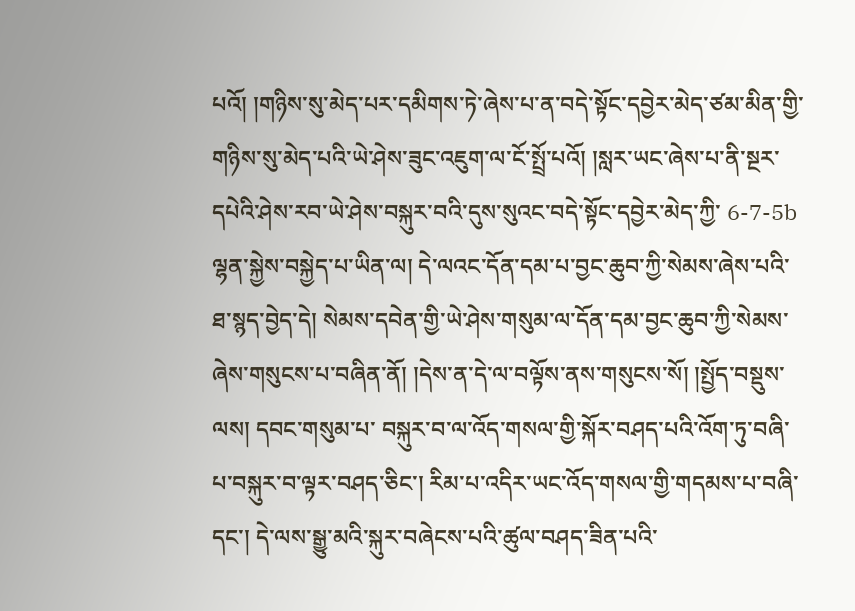པའོ། །གཉིས་སུ་མེད་པར་དམིགས་ཏེ་ཞེས་པ་ན་བདེ་སྟོང་དབྱེར་མེད་ཙམ་མིན་གྱི་གཉིས་སུ་མེད་པའི་ཡེ་ཤེས་ཟུང་འཇུག་ལ་ངོ་སྤྲོ་པའོ། །སླར་ཡང་ཞེས་པ་ནི་སྔར་དཔེའི་ཤེས་རབ་ཡེ་ཤེས་བསྐུར་བའི་དུས་སུའང་བདེ་སྟོང་དབྱེར་མེད་ཀྱི་ 6-7-5b ལྷན་སྐྱེས་བསྐྱེད་པ་ཡིན་ལ། དེ་ལའང་དོན་དམ་པ་བྱང་ཆུབ་ཀྱི་སེམས་ཞེས་པའི་ཐ་སྙད་བྱེད་དེ། སེམས་དབེན་གྱི་ཡེ་ཤེས་གསུམ་ལ་དོན་དམ་བྱང་ཆུབ་ཀྱི་སེམས་ཞེས་གསུངས་པ་བཞིན་ནོ། །དེས་ན་དེ་ལ་བལྟོས་ནས་གསུངས་སོ། །སྤྱོད་བསྡུས་ལས། དབང་གསུམ་པ་ བསྐུར་བ་ལ་འོད་གསལ་གྱི་སྐོར་བཤད་པའི་འོག་ཏུ་བཞི་པ་བསྐུར་བ་ལྟར་བཤད་ཅིང་། རིམ་པ་འདིར་ཡང་འོད་གསལ་གྱི་གདམས་པ་བཞི་དང་། དེ་ལས་སྒྱུ་མའི་སྐུར་བཞེངས་པའི་ཚུལ་བཤད་ཟིན་པའི་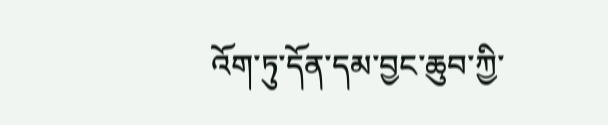འོག་ཏུ་དོན་དམ་བྱང་ཆུབ་ཀྱི་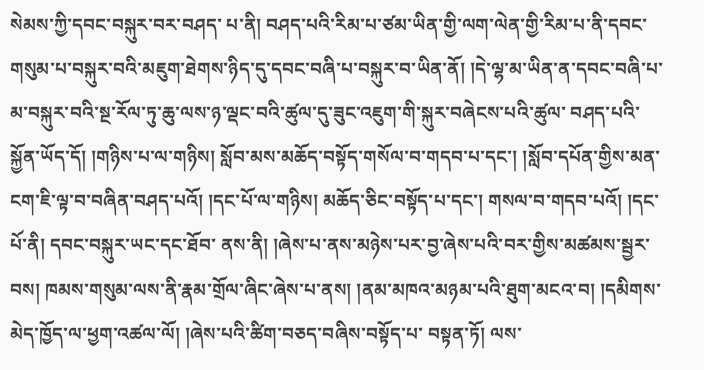སེམས་ཀྱི་དབང་བསྐུར་བར་བཤད་ པ་ནི། བཤད་པའི་རིམ་པ་ཙམ་ཡིན་གྱི་ལག་ལེན་གྱི་རིམ་པ་ནི་དབང་གསུམ་པ་བསྐུར་བའི་མཇུག་ཐེགས་ཉིད་དུ་དབང་བཞི་པ་བསྐུར་བ་ཡིན་ནོ། །དེ་ལྷ་མ་ཡིན་ན་དབང་བཞི་པ་མ་བསྐུར་བའི་སྔ་རོལ་ཏུ་ཆུ་ལས་ཉ་ལྡང་བའི་ཚུལ་དུ་ཟུང་འཇུག་གི་སྐུར་བཞེངས་པའི་ཚུལ་ བཤད་པའི་སྐྱོན་ཡོད་དོ། །གཉིས་པ་ལ་གཉིས། སློབ་མས་མཆོད་བསྟོད་གསོལ་བ་གདབ་པ་དང་། །སློབ་དཔོན་གྱིས་མན་ངག་ཇི་ལྟ་བ་བཞིན་བཤད་པའོ། །དང་པོ་ལ་གཉིས། མཆོད་ཅིང་བསྟོད་པ་དང་། གསལ་བ་གདབ་པའོ། །དང་པོ་ནི། དབང་བསྐུར་ཡང་དང་ཐོབ་ ནས་ནི། །ཞེས་པ་ནས་མཉེས་པར་བྱ་ཞེས་པའི་བར་གྱིས་མཚམས་སྦྱར་བས། ཁམས་གསུམ་ལས་ནི་རྣམ་གྲོལ་ཞིང་ཞེས་པ་ནས། །ནམ་མཁའ་མཉམ་པའི་ཐུག་མངའ་བ། །དམིགས་མེད་ཁྱོད་ལ་ཕྱག་འཚལ་ལོ། །ཞེས་པའི་ཚིག་བཅད་བཞིས་བསྟོད་པ་ བསྟན་ཏོ། ལས་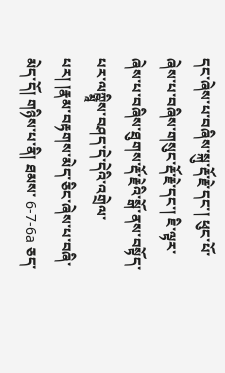དང་ཞེས་པ་བཞིས་སྐུ་རྡོ་རྗེ་དང་། ཕུང་པོ་ཞེས་པ་བཞིས་གསུང་རྡོ་རྗེ་དང་། ཇི་ལྟར་ཞེས་པ་བཞིས་ཐུགས་རྡོ་རྗེའི་སྒོ་ནས་བསྟོད་པར་ལཀྵྨཱིས་བཤད་དེ་དེའི་འགྲེལ་པར། །རྣམ་བརྟགས་མེད་ཅིང་ཞེས་པ་བཞི་མེད་དོ། གཉིས་པ་ནི། ཐམས་ 6-7-6a ཅད་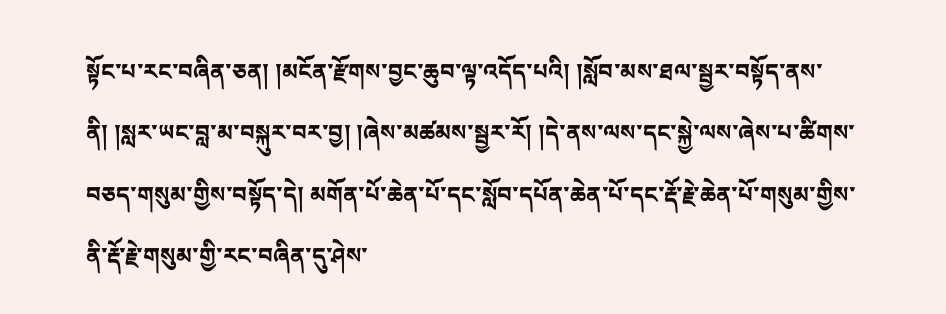སྟོང་པ་རང་བཞིན་ཅན། །མངོན་རྫོགས་བྱང་ཆུབ་ལྟ་འདོད་པའི། །སློབ་མས་ཐལ་སྦྱར་བསྟོད་ནས་ནི། །སླར་ཡང་བླ་མ་བསྐུར་བར་བྱ། །ཞེས་མཚམས་སྦྱར་རོ། །དེ་ནས་ལས་དང་སྐྱེ་ལས་ཞེས་པ་ཚིགས་བཅད་གསུམ་གྱིས་བསྟོད་དེ། མགོན་པོ་ཆེན་པོ་དང་སློབ་དཔོན་ཆེན་པོ་དང་རྡོ་རྗེ་ཆེན་པོ་གསུམ་གྱིས་ནི་རྡོ་རྗེ་གསུམ་གྱི་རང་བཞིན་དུ་ཤེས་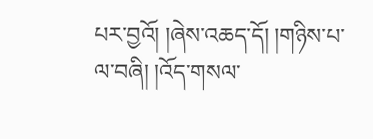པར་བྱའོ། །ཞེས་འཆད་དོ། །གཉིས་པ་ལ་བཞི། །འོད་གསལ་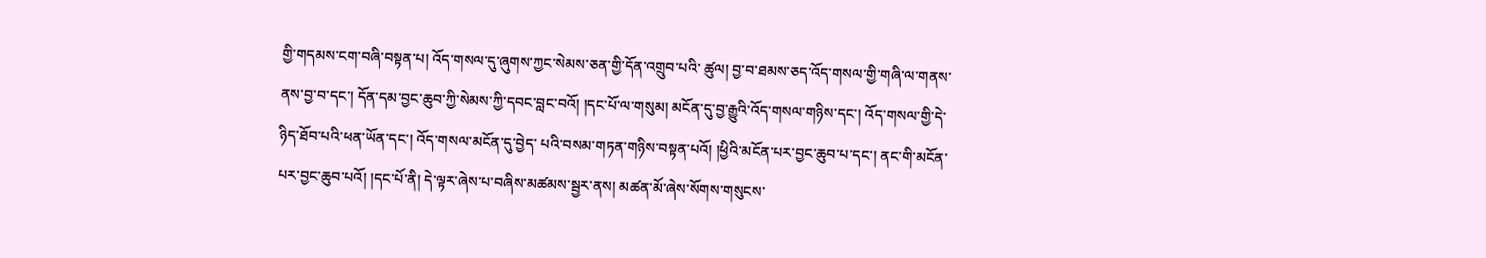གྱི་གདམས་ངག་བཞི་བསྟན་པ། འོད་གསལ་དུ་ཞུགས་ཀྱང་སེམས་ཅན་གྱི་དོན་འགྲུབ་པའི་ ཚུལ། བྱ་བ་ཐམས་ཅད་འོད་གསལ་གྱི་གཞི་ལ་གནས་ནས་བྱ་བ་དང་། དོན་དམ་བྱང་ཆུབ་ཀྱི་སེམས་ཀྱི་དབང་བླང་བའོ། །དང་པོ་ལ་གསུམ། མངོན་དུ་བྱ་རྒྱུའི་འོད་གསལ་གཉིས་དང་། འོད་གསལ་གྱི་དེ་ཉིད་ཐོབ་པའི་ཕན་ཡོན་དང་། འོད་གསལ་མངོན་དུ་བྱེད་ པའི་བསམ་གཏན་གཉིས་བསྟན་པའོ། །ཕྱིའི་མངོན་པར་བྱང་ཆུབ་པ་དང་། ནང་གི་མངོན་པར་བྱང་ཆུབ་པའོ། །དང་པོ་ནི། དེ་ལྟར་ཞེས་པ་བཞིས་མཚམས་སྦྱར་ནས། མཚན་མོ་ཞེས་སོགས་གསུངས་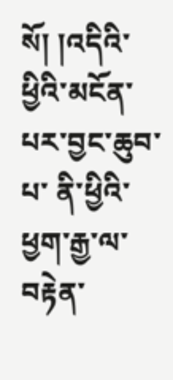སོ། །འདིའི་ཕྱིའི་མངོན་པར་བྱང་ཆུབ་པ་ ནི་ཕྱིའི་ཕྱག་རྒྱ་ལ་བརྟེན་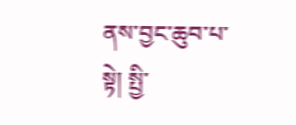ནས་བྱང་ཆུབ་པ་སྟེ། སྤྱི་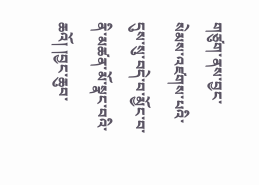གཙུག་ནས་བྱང་སེམས་འཛགས་པའི་དུས་སུ་བདེ་བ་མྱོང་བ་ནི་མཚན་མོ་སྣང་བའི་ཆའོ། །བྱང་ཆུབ་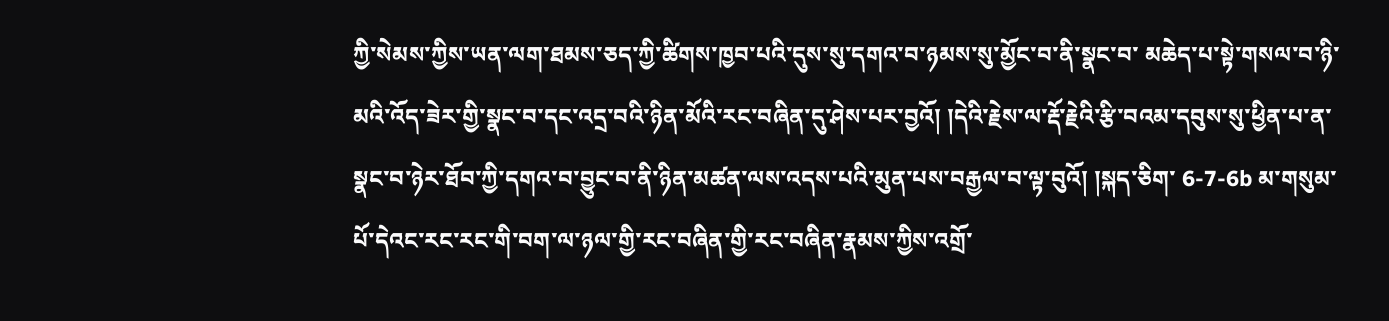ཀྱི་སེམས་ཀྱིས་ཡན་ལག་ཐམས་ཅད་ཀྱི་ཚིགས་ཁྱབ་པའི་དུས་སུ་དགའ་བ་ཉམས་སུ་མྱོང་བ་ནི་སྣང་བ་ མཆེད་པ་སྟེ་གསལ་བ་ཉི་མའི་འོད་ཟེར་གྱི་སྣང་བ་དང་འདྲ་བའི་ཉིན་མོའི་རང་བཞིན་དུ་ཤེས་པར་བྱའོ། །དེའི་རྗེས་ལ་རྡོ་རྗེའི་རྩི་བའམ་དབུས་སུ་ཕྱིན་པ་ན་སྣང་བ་ཉེར་ཐོབ་ཀྱི་དགའ་བ་བྱུང་བ་ནི་ཉིན་མཚན་ལས་འདས་པའི་མུན་པས་བརྒྱལ་བ་ལྟ་བུའོ། །སྐད་ཅིག་ 6-7-6b མ་གསུམ་པོ་དེའང་རང་རང་གི་བག་ལ་ཉལ་གྱི་རང་བཞིན་གྱི་རང་བཞིན་རྣམས་ཀྱིས་འགྲོ་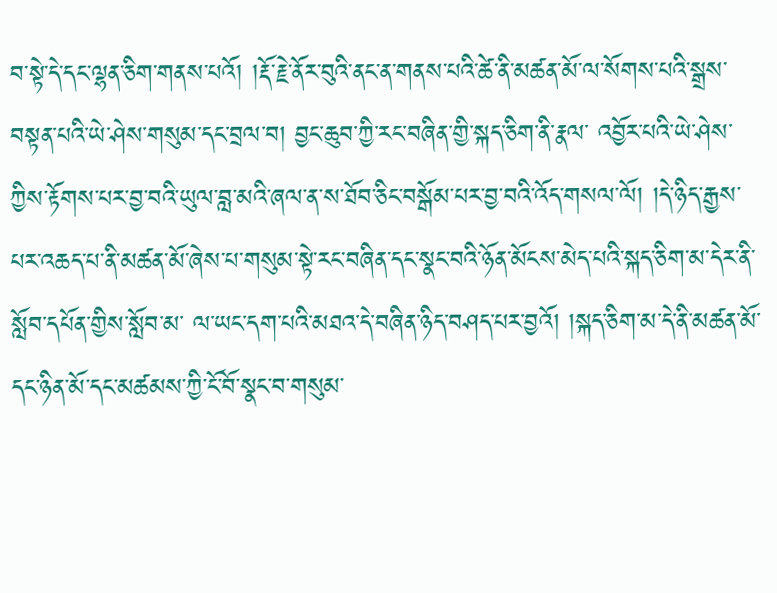བ་སྟེ་དེ་དང་ལྷན་ཅིག་གནས་པའོ། །རྡོ་རྗེ་ནོར་བུའི་ནང་ན་གནས་པའི་ཚེ་ནི་མཚན་མོ་ལ་སོགས་པའི་སྒྲས་བསྟན་པའི་ཡེ་ཤེས་གསུམ་དང་བྲལ་བ། བྱང་ཆུབ་ཀྱི་རང་བཞིན་གྱི་སྐད་ཅིག་ནི་རྣལ་ འབྱོར་པའི་ཡེ་ཤེས་ཀྱིས་རྟོགས་པར་བྱ་བའི་ཡུལ་བླ་མའི་ཞལ་ན་ས་ཐོབ་ཅིང་བསྒོམ་པར་བྱ་བའི་འོད་གསལ་ལོ། །དེ་ཉིད་རྒྱས་པར་འཆད་པ་ནི་མཚན་མོ་ཞེས་པ་གསུམ་སྟེ་རང་བཞིན་དང་སྣང་བའི་ཉོན་མོངས་མེད་པའི་སྐད་ཅིག་མ་དེར་ནི་སློབ་དཔོན་གྱིས་སློབ་མ་ ལ་ཡང་དག་པའི་མཐའ་དེ་བཞིན་ཉིད་བཤད་པར་བྱའོ། །སྐད་ཅིག་མ་དེ་ནི་མཚན་མོ་དང་ཉིན་མོ་དང་མཚམས་ཀྱི་ངོ་བོ་སྣང་བ་གསུམ་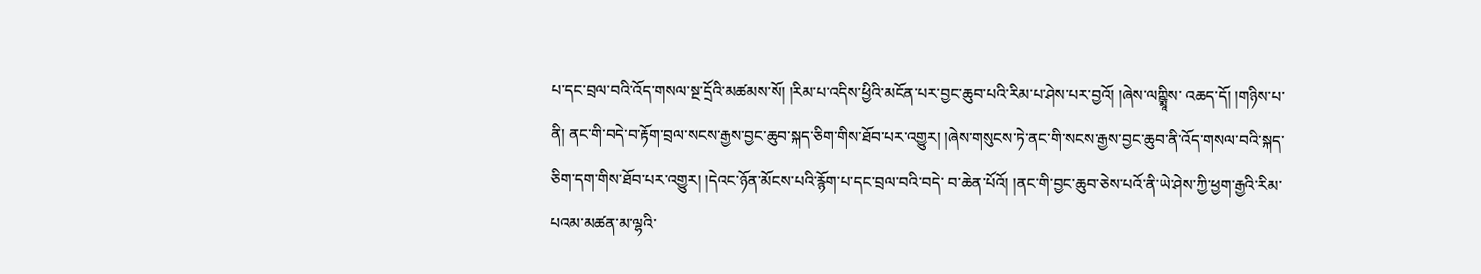པ་དང་བྲལ་བའི་འོད་གསལ་སྔ་དྲོའི་མཚམས་སོ། །རིམ་པ་འདིས་ཕྱིའི་མངོན་པར་བྱང་ཆུབ་པའི་རིམ་པ་ཤེས་པར་བྱའོ། །ཞེས་ལཀྵྨཱིས་ འཆད་དོ། །གཉིས་པ་ནི། ནང་གི་བདེ་བ་རྟོག་བྲལ་སངས་རྒྱས་བྱང་ཆུབ་སྐད་ཅིག་གིས་ཐོབ་པར་འགྱུར། །ཞེས་གསུངས་ཏེ་ནང་གི་སངས་རྒྱས་བྱང་ཆུབ་ནི་འོད་གསལ་བའི་སྐད་ཅིག་དག་གིས་ཐོབ་པར་འགྱུར། །དེའང་ཉོན་མོངས་པའི་རྙོག་པ་དང་བྲལ་བའི་བདེ་ བ་ཆེན་པོའོ། །ནང་གི་བྱང་ཆུབ་ཅེས་པའོ་ནི་ཡེ་ཤེས་ཀྱི་ཕྱག་རྒྱའི་རིམ་པའམ་མཚན་མ་ལྷའི་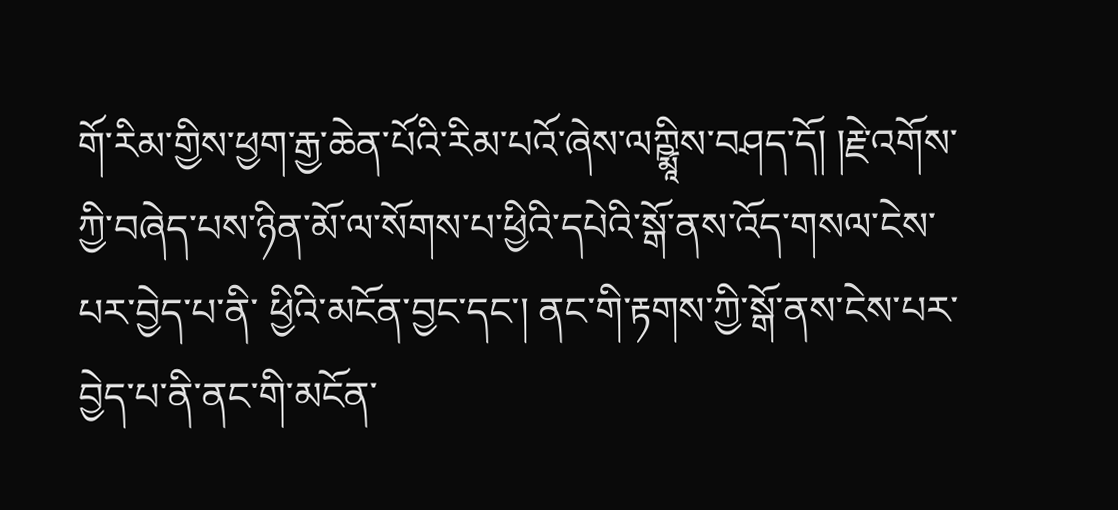གོ་རིམ་གྱིས་ཕྱག་རྒྱ་ཆེན་པོའི་རིམ་པའོ་ཞེས་ལཀྵྨཱིས་བཤད་དོ། །རྗེ་འགོས་ཀྱི་བཞེད་པས་ཉིན་མོ་ལ་སོགས་པ་ཕྱིའི་དཔེའི་སྒོ་ནས་འོད་གསལ་ངེས་པར་བྱེད་པ་ནི་ ཕྱིའི་མངོན་བྱང་དང་། ནང་གི་རྟགས་ཀྱི་སྒོ་ནས་ངེས་པར་བྱེད་པ་ནི་ནང་གི་མངོན་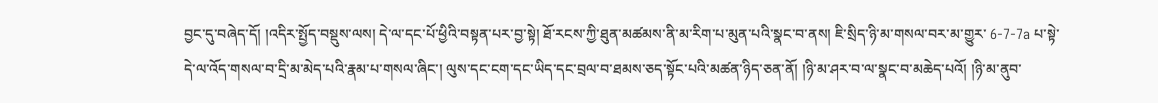བྱང་དུ་བཞེད་དོ། །འདིར་སྤྱོད་བསྡུས་ལས། དེ་ལ་དང་པོ་ཕྱིའི་བསྟན་པར་བྱ་སྟེ། ཐོ་རངས་ཀྱི་ཐུན་མཚམས་ནི་མ་རིག་པ་མུན་པའི་སྣང་བ་ནས། ཇི་སྲིད་ཉི་མ་གསལ་བར་མ་གྱུར་ 6-7-7a པ་སྟེ་དེ་ལ་འོད་གསལ་བ་དྲི་མ་མེད་པའི་རྣམ་པ་གསལ་ཞིང་། ལུས་དང་ངག་དང་ཡིད་དང་བྲལ་བ་ཐམས་ཅད་སྟོང་པའི་མཚན་ཉིད་ཅན་ནོ། །ཉི་མ་ཤར་བ་ལ་སྣང་བ་མཆེད་པའོ། །ཉི་མ་ནུབ་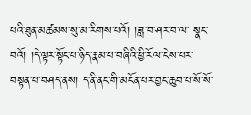པའི་ཐུན་མཚམས་སུ་མ་རིགས་པའོ། །ཟླ་བ་ཤར་བ་ལ་ སྣང་བའོ། །དེ་ལྟར་སྟོང་པ་ཉིད་རྣམ་པ་བཞིའི་ཕྱི་རོལ་ངེས་པར་བསྟན་པ་བཤད་ནས། ད་ནི་ནང་གི་མངོན་པར་བྱང་ཆུབ་པ་སོ་སོ་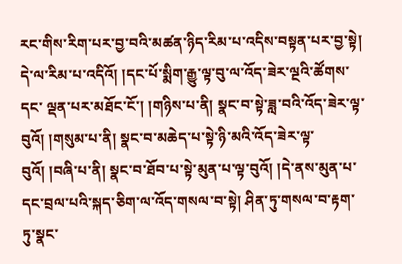རང་གིས་རིག་པར་བྱ་བའི་མཚན་ཉིད་རིམ་པ་འདིས་བསྟན་པར་བྱ་སྟེ། དེ་ལ་རིམ་པ་འདིའོ། །དང་པོ་སྨིག་རྒྱུ་ལྟ་བུ་ལ་འོད་ཟེར་ལྔའི་ཚོགས་དང་ ལྡན་པར་མཐོང་ངོ་། །གཉིས་པ་ནི། སྣང་བ་སྟེ་ཟླ་བའི་འོད་ཟེར་ལྟ་བུའོ། །གསུམ་པ་ནི། སྣང་བ་མཆེད་པ་སྟེ་ཉི་མའི་འོད་ཟེར་ལྟ་བུའོ། །བཞི་པ་ནི། སྣང་བ་ཐོབ་པ་སྟེ་མུན་པ་ལྟ་བུའོ། །དེ་ནས་མུན་པ་དང་བྲལ་པའི་སྐད་ཅིག་ལ་འོད་གསལ་བ་སྟེ། ཤིན་ཏུ་གསལ་བ་རྟག་ཏུ་སྣང་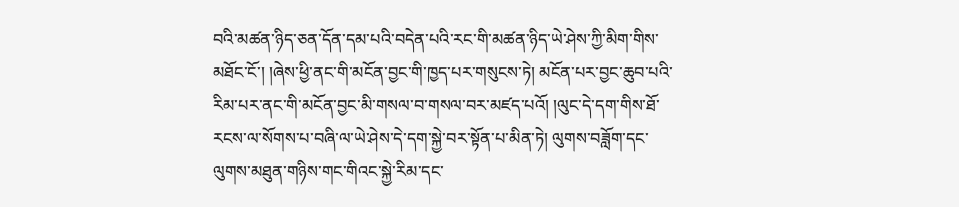བའི་མཚན་ཉིད་ཅན་དོན་དམ་པའི་བདེན་པའི་རང་གི་མཚན་ཉིད་ཡེ་ཤེས་ཀྱི་མིག་གིས་མཐོང་ངོ་། །ཞེས་ཕྱི་ནང་གི་མངོན་བྱང་གི་ཁྱད་པར་གསུངས་ཏེ། མངོན་པར་བྱང་ཆུབ་པའི་རིམ་པར་ནང་གི་མངོན་བྱང་མི་གསལ་བ་གསལ་བར་མཛད་པའོ། །ལུང་དེ་དག་གིས་ཐོ་ རངས་ལ་སོགས་པ་བཞི་ལ་ཡེ་ཤེས་དེ་དག་སྐྱེ་བར་སྟོན་པ་མིན་ཏེ། ལུགས་བཟློག་དང་ལུགས་མཐུན་གཉིས་གང་གིའང་སྐྱེ་རིམ་དང་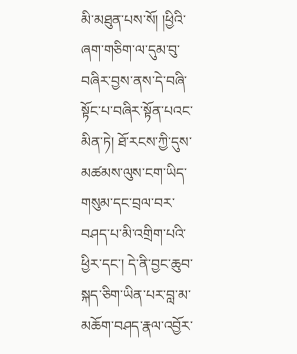མི་མཐུན་པས་སོ། །ཕྱིའི་ཞག་གཅིག་ལ་དུམ་བུ་བཞིར་བྱས་ནས་དེ་བཞི་སྟོང་པ་བཞིར་སྟོན་པའང་མིན་ཏེ། ཐོ་རངས་ཀྱི་དུས་ མཚམས་ལུས་ངག་ཡིད་གསུམ་དང་བྲལ་བར་བཤད་པ་མི་འགྲིག་པའི་ཕྱིར་དང་། དེ་ནི་བྱང་ཆུབ་སྐད་ཅིག་ཡིན་པར་བླ་མ་མཆོག་བཤད་རྣལ་འབྱོར་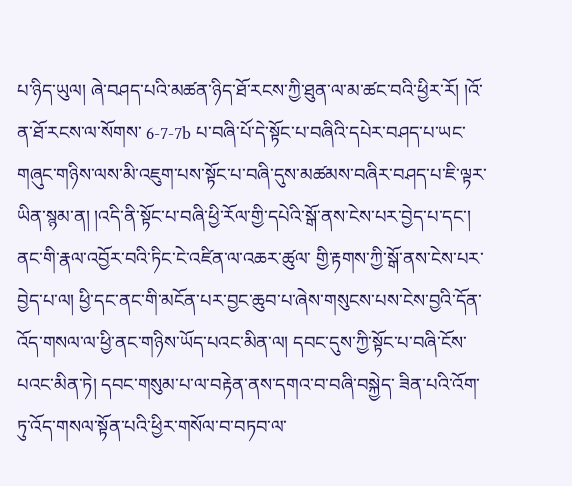པ་ཉིད་ཡུལ། ཞེ་བཤད་པའི་མཚན་ཉིད་ཐོ་རངས་ཀྱི་ཐུན་ལ་མ་ཚང་བའི་ཕྱིར་རོ། །འོ་ན་ཐོ་རངས་ལ་སོགས་ 6-7-7b པ་བཞི་པོ་དེ་སྟོང་པ་བཞིའི་དཔེར་བཤད་པ་ཡང་གཞུང་གཉིས་ལས་མི་འཇུག་པས་སྟོང་པ་བཞི་དུས་མཚམས་བཞིར་བཤད་པ་ཇི་ལྟར་ཡིན་སྙམ་ན། །འདི་ནི་སྟོང་པ་བཞི་ཕྱི་རོལ་གྱི་དཔེའི་སྒོ་ནས་ངེས་པར་བྱེད་པ་དང་། ནང་གི་རྣལ་འབྱོར་བའི་ཏིང་ངེ་འཛིན་ལ་འཆར་ཚུལ་ གྱི་རྟགས་ཀྱི་སྒོ་ནས་ངེས་པར་བྱེད་པ་ལ། ཕྱི་དང་ནང་གི་མངོན་པར་བྱང་ཆུབ་པ་ཞེས་གསུངས་པས་ངེས་བྱའི་དོན་འོད་གསལ་ལ་ཕྱི་ནང་གཉིས་ཡོད་པའང་མིན་ལ། དབང་དུས་ཀྱི་སྟོང་པ་བཞི་ངོས་པའང་མིན་ཏེ། དབང་གསུམ་པ་ལ་བརྟེན་ནས་དགའ་བ་བཞི་བསྐྱེད་ ཟིན་པའི་འོག་ཏུ་འོད་གསལ་སྟོན་པའི་ཕྱིར་གསོལ་བ་བཏབ་ལ་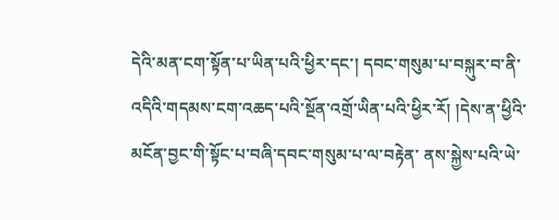དེའི་མན་ངག་སྟོན་པ་ཡིན་པའི་ཕྱིར་དང་། དབང་གསུམ་པ་བསྐུར་བ་ནི་འདིའི་གདམས་ངག་འཆད་པའི་སྔོན་འགྲོ་ཡིན་པའི་ཕྱིར་རོ། །དེས་ན་ཕྱིའི་མངོན་བྱང་གི་སྟོང་པ་བཞི་དབང་གསུམ་པ་ལ་བརྟེན་ ནས་སྐྱེས་པའི་ཡེ་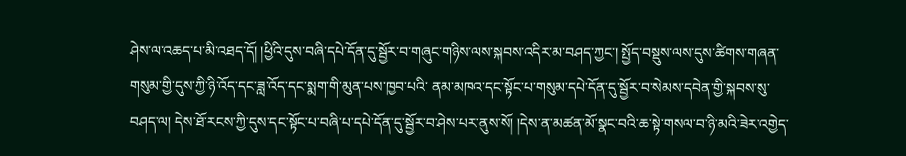ཤེས་ལ་འཆད་པ་མི་འཐད་དོ། །ཕྱིའི་དུས་བཞི་དཔེ་དོན་དུ་སྦྱོར་བ་གཞུང་གཉིས་ལས་སྐབས་འདིར་མ་བཤད་ཀྱང་། སྤྱོད་བསྡུས་ལས་དུས་ཚིགས་གཞན་གསུམ་གྱི་དུས་ཀྱི་ཉི་འོད་དང་ཟླ་འོད་དང་སྨག་གི་མུན་པས་ཁྱབ་པའི་ ནམ་མཁའ་དང་སྟོང་པ་གསུམ་དཔེ་དོན་དུ་སྦྱོར་བ་སེམས་དབེན་གྱི་སྐབས་སུ་བཤད་ལ། དེས་ཐོ་རངས་ཀྱི་དུས་དང་སྟོང་པ་བཞི་པ་དཔེ་དོན་དུ་སྦྱོར་བ་ཤེས་པར་ནུས་སོ། །དེས་ན་མཚན་མོ་སྣང་བའི་ཆ་སྟེ་གསལ་བ་ཉི་མའི་ཟེར་འགྱེད་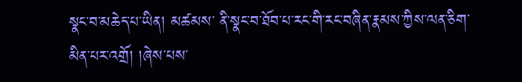སྣང་བ་མཆེད་པ་ཡིན། མཚམས་ ནི་སྣང་བ་ཐོབ་པ་རང་གི་རང་བཞིན་རྣམས་ཀྱིས་ལན་ཅིག་མིན་པར་འགྲོ། །ཞེས་པས་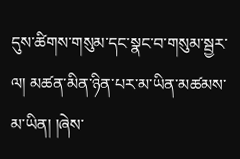དུས་ཚིགས་གསུམ་དང་སྣང་བ་གསུམ་སྦྱར་ལ། མཚན་མིན་ཉིན་པར་མ་ཡིན་མཚམས་མ་ཡིན། །ཞེས་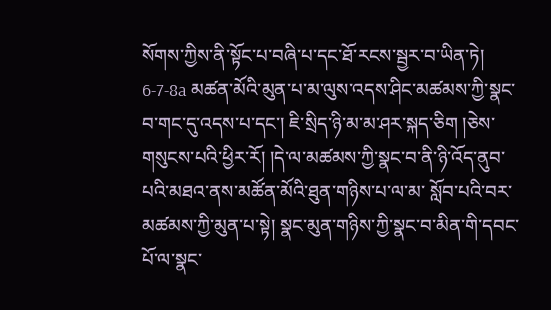སོགས་ཀྱིས་ནི་སྟོང་པ་བཞི་པ་དང་ཐོ་རངས་སྦྱར་བ་ཡིན་ཏེ། 6-7-8a མཚན་མོའི་མུན་པ་མ་ལུས་འདས་ཤིང་མཚམས་ཀྱི་སྣང་བ་གང་དུ་འདས་པ་དང་། ཇི་སྲིད་ཉི་མ་མ་ཤར་སྐད་ཅིག །ཅེས་གསུངས་པའི་ཕྱིར་རོ། །དེ་ལ་མཚམས་ཀྱི་སྣང་བ་ནི་ཉི་འོད་ནུབ་པའི་མཐའ་ནས་མཚོན་མོའི་ཐུན་གཉིས་པ་ལ་མ་ སློབ་པའི་བར་མཚམས་ཀྱི་མུན་པ་སྟེ། སྣང་མུན་གཉིས་ཀྱི་སྣང་བ་མིན་གི་དབང་པོ་ལ་སྣང་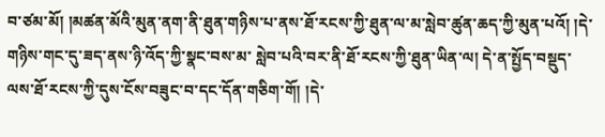བ་ཙམ་མོ། །མཚན་མོའི་མུན་ནག་ནི་ཐུན་གཉིས་པ་ནས་ཐོ་རངས་ཀྱི་ཐུན་ལ་མ་སླེབ་ཚུན་ཆད་ཀྱི་མུན་པའོ། །དེ་གཉིས་གང་དུ་ཟད་ནས་ཉི་འོད་ཀྱི་སྣང་བས་མ་ སླེབ་པའི་བར་ནི་ཐོ་རངས་ཀྱི་ཐུན་ཡིན་ལ། དེ་ན་སྤྱོད་བསྡུད་ལས་ཐོ་རངས་ཀྱི་དུས་ངོས་བཟུང་བ་དང་དོན་གཅིག་གོ། །དེ་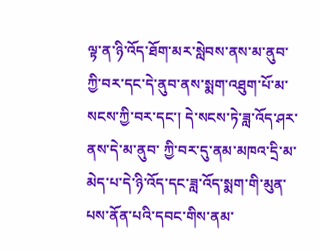ལྟ་ན་ཉི་འོད་ཐོག་མར་སླེབས་ནས་མ་ནུབ་ཀྱི་བར་དང་དེ་ནུབ་ནས་སྨག་འཐུག་པོ་མ་སངས་ཀྱི་བར་དང་། དེ་སངས་ཏེ་ཟླ་འོད་ཤར་ནས་དེ་མ་ནུབ་ ཀྱི་བར་དུ་ནམ་མཁའ་དྲི་མ་མེད་པ་དེ་ཉི་འོད་དང་ཟླ་འོད་སྨག་གི་མུན་པས་ནོན་པའི་དབང་གིས་ནམ་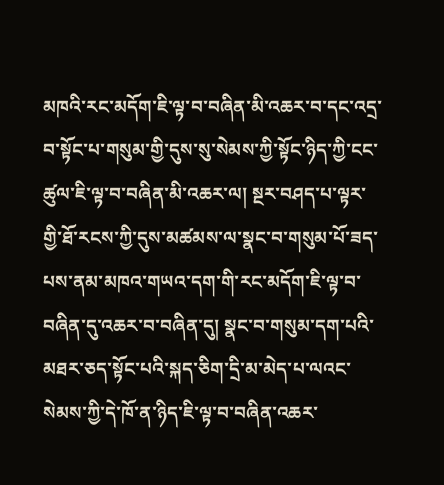མཁའི་རང་མདོག་ཇི་ལྟ་བ་བཞིན་མི་འཆར་བ་དང་འདྲ་བ་སྟོང་པ་གསུམ་གྱི་དུས་སུ་སེམས་ཀྱི་སྟོང་ཉིད་ཀྱི་ངང་ཚུལ་ཇི་ལྟ་བ་བཞིན་མི་འཆར་ལ། སྔར་བཤད་པ་ལྟར་ གྱི་ཐོ་རངས་ཀྱི་དུས་མཚམས་ལ་སྣང་བ་གསུམ་པོ་ཟད་པས་ནམ་མཁའ་གཡའ་དག་གི་རང་མདོག་ཇི་ལྟ་བ་བཞིན་དུ་འཆར་བ་བཞིན་དུ། སྣང་བ་གསུམ་དག་པའི་མཐར་ཅད་སྟོང་པའི་སྐད་ཅིག་དྲི་མ་མེད་པ་ལའང་སེམས་ཀྱི་དེ་ཁོ་ན་ཉིད་ཇི་ལྟ་བ་བཞིན་འཆར་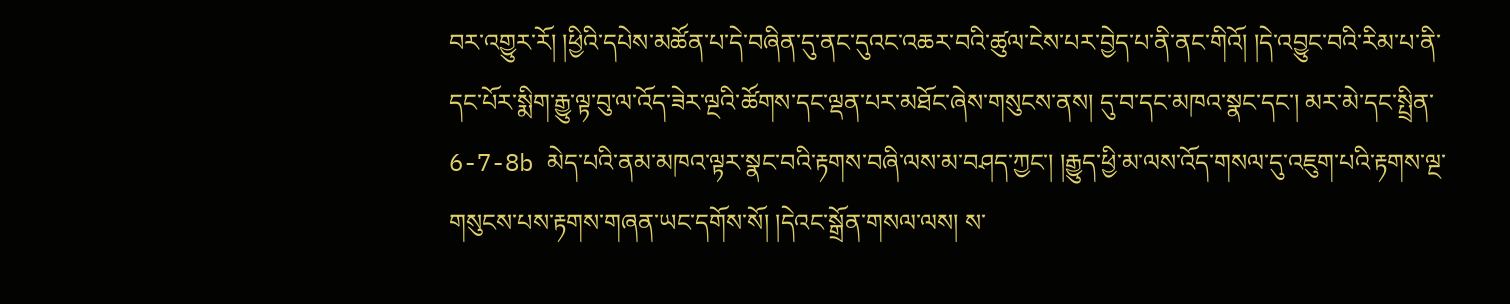བར་འགྱུར་རོ། །ཕྱིའི་དཔེས་མཚོན་པ་དེ་བཞིན་དུ་ནང་དུའང་འཆར་བའི་ཚུལ་ངེས་པར་བྱེད་པ་ནི་ནང་གིའོ། །དེ་འབྱུང་བའི་རིམ་པ་ནི་དང་པོར་སྨིག་རྒྱུ་ལྟ་བུ་ལ་འོད་ཟེར་ལྔའི་ཚོགས་དང་ལྡན་པར་མཐོང་ཞེས་གསུངས་ནས། དུ་བ་དང་མཁའ་སྣང་དང་། མར་མེ་དང་སྤྲིན་ 6-7-8b མེད་པའི་ནམ་མཁའ་ལྟར་སྣང་བའི་རྟགས་བཞི་ལས་མ་བཤད་ཀྱང་། །རྒྱུད་ཕྱི་མ་ལས་འོད་གསལ་དུ་འཇུག་པའི་རྟགས་ལྔ་གསུངས་པས་རྟགས་གཞན་ཡང་དགོས་སོ། །དེའང་སྒྲོན་གསལ་ལས། ས་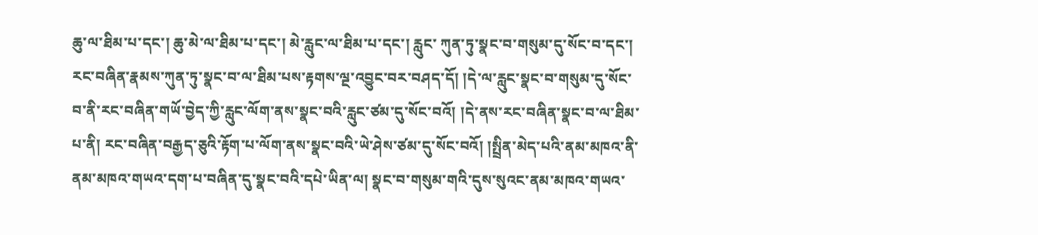ཆུ་ལ་ཐིམ་པ་དང་། ཆུ་མེ་ལ་ཐིམ་པ་དང་། མེ་རླུང་ལ་ཐིམ་པ་དང་། རླུང་ ཀུན་ཏུ་སྣང་བ་གསུམ་དུ་སོང་བ་དང་། རང་བཞིན་རྣམས་ཀུན་ཏུ་སྣང་བ་ལ་ཐིམ་པས་རྟགས་ལྔ་འབྱུང་བར་བཤད་དོ། །དེ་ལ་རླུང་སྣང་བ་གསུམ་དུ་སོང་བ་ནི་རང་བཞིན་གཡོ་བྱེད་ཀྱི་རླུང་ལོག་ནས་སྣང་བའི་རླུང་ཙམ་དུ་སོང་བའོ། །དེ་ནས་རང་བཞིན་སྣང་བ་ལ་ཐིམ་པ་ནི། རང་བཞིན་བརྒྱད་ཅུའི་རྟོག་པ་ལོག་ནས་སྣང་བའི་ཡེ་ཤེས་ཙམ་དུ་སོང་བའོ། །སྤྲིན་མེད་པའི་ནམ་མཁའ་ནི་ནམ་མཁའ་གཡའ་དག་པ་བཞིན་དུ་སྣང་བའི་དཔེ་ཡིན་ལ། སྣང་བ་གསུམ་གའི་དུས་སུའང་ནམ་མཁའ་གཡའ་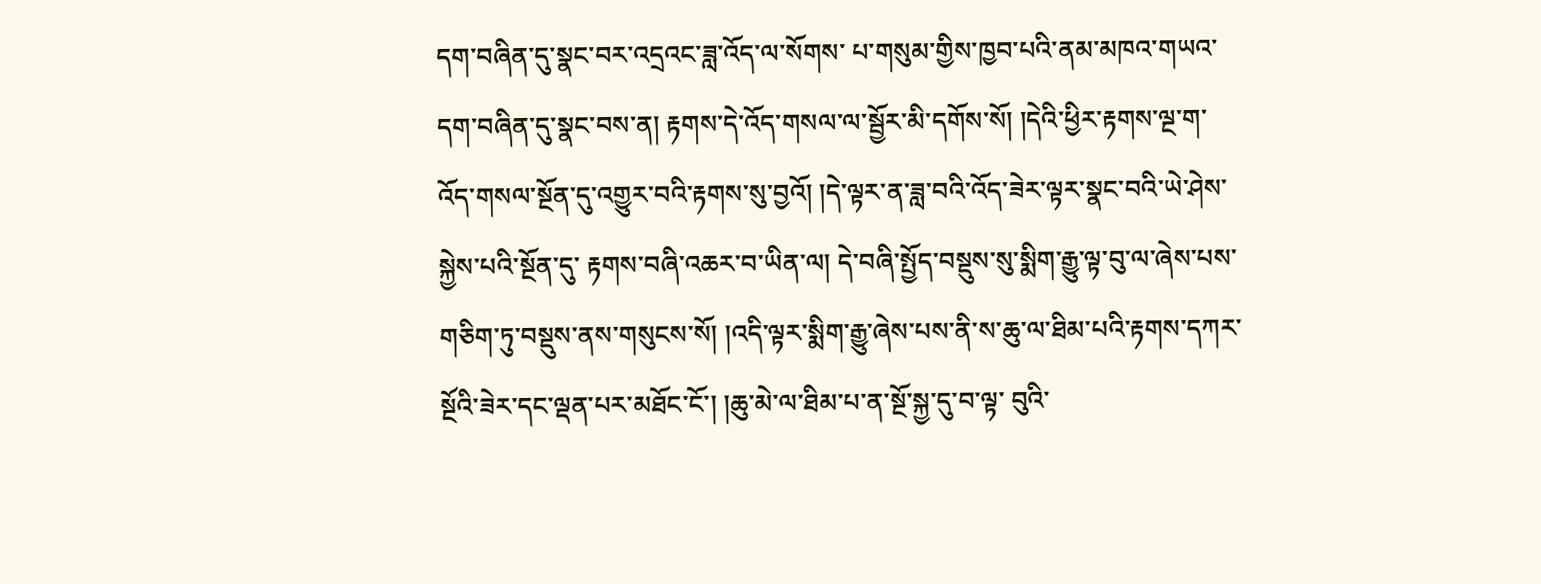དག་བཞིན་དུ་སྣང་བར་འདྲའང་ཟླ་འོད་ལ་སོགས་ པ་གསུམ་གྱིས་ཁྱབ་པའི་ནམ་མཁའ་གཡའ་དག་བཞིན་དུ་སྣང་བས་ན། རྟགས་དེ་འོད་གསལ་ལ་སྦྱོར་མི་དགོས་སོ། །དེའི་ཕྱིར་རྟགས་ལྔ་ག་འོད་གསལ་སྔོན་དུ་འགྱུར་བའི་རྟགས་སུ་བྱའོ། །དེ་ལྟར་ན་ཟླ་བའི་འོད་ཟེར་ལྟར་སྣང་བའི་ཡེ་ཤེས་སྐྱེས་པའི་སྔོན་དུ་ རྟགས་བཞི་འཆར་བ་ཡིན་ལ། དེ་བཞི་སྤྱོད་བསྡུས་སུ་སྨིག་རྒྱུ་ལྟ་བུ་ལ་ཞེས་པས་གཅིག་ཏུ་བསྡུས་ནས་གསུངས་སོ། །འདི་ལྟར་སྨིག་རྒྱུ་ཞེས་པས་ནི་ས་ཆུ་ལ་ཐིམ་པའི་རྟགས་དཀར་སྔོའི་ཟེར་དང་ལྡན་པར་མཐོང་ངོ་། །ཆུ་མེ་ལ་ཐིམ་པ་ན་སྔོ་སྐྱ་དུ་བ་ལྟ་ བུའི་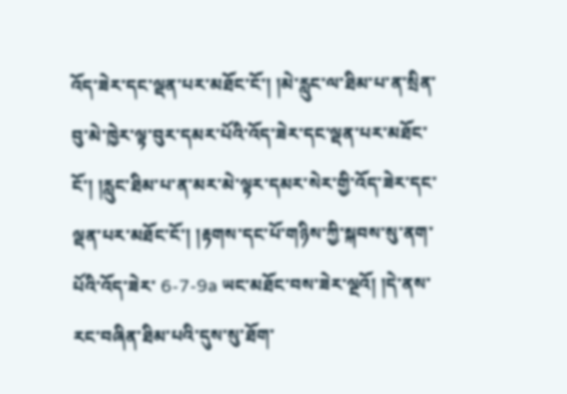འོད་ཟེར་དང་ལྡན་པར་མཐོང་ངོ་། །མེ་རླུང་ལ་ཐིམ་པ་ན་སྲིན་བུ་མེ་ཁྱེར་ལྟ་བུར་དམར་པོའི་འོད་ཟེར་དང་ལྡན་པར་མཐོང་ངོ་། །རླུང་ཐིམ་པ་ན་མར་མེ་ལྟར་དམར་སེར་གྱི་འོད་ཟེར་དང་ལྡན་པར་མཐོང་ངོ་། །རྟགས་དང་པོ་གཉིས་ཀྱི་སྐབས་སུ་ནག་པོའི་འོད་ཟེར་ 6-7-9a ཡང་མཐོང་བས་ཟེར་ལྔའོ། །དེ་ནས་རང་བཞིན་ཐིམ་པའི་དུས་སུ་ཐོག་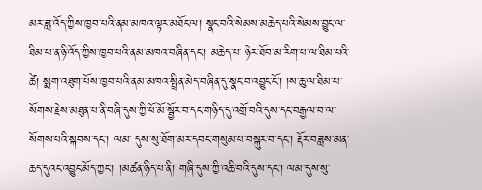མར་ཟླ་འོད་ཀྱིས་ཁྱབ་པའི་ནམ་མཁའ་ལྟར་མཐོང་ལ། སྣང་བའི་སེམས་མཆེད་པའི་སེམས་བྱུང་ལ་ཐིམ་པ་ན་ཉི་འོད་ཀྱིས་ཁྱབ་པའི་ནམ་མཁའ་བཞིན་དང་། མཆེད་པ་ ཉེར་ཐོབ་མ་རིག་པ་ལ་ཐིམ་པའི་ཚེ། སྨག་འཐུག་པོས་ཁྱབ་པའི་ནམ་མཁའ་སྤྲིན་མེད་བཞིན་དུ་སྣང་བ་འབྱུང་ངོ་། །ས་ཆུ་ལ་ཐིམ་པ་སོགས་རྗེས་མཐུན་པ་ནི་བཞི་དུས་ཀྱི་ཕོ་མོ་སྦྱོར་བ་དང་གཉིད་དུ་འགྲོ་བའི་དུས་དང་བརྒྱལ་བ་ལ་སོགས་པའི་སྐབས་དང་། ལམ་ དུས་སུ་ཐོག་མར་དབང་གསུམ་པ་བསྐུར་བ་དང་། རྡོར་བཟླས་མན་ཆད་དུའང་འབྱུང་མོད་ཀྱང་། །མཚན་ཉིད་པ་ནི། གཞི་དུས་ཀྱི་འཆི་བའི་དུས་དང་། ལམ་དུས་སུ་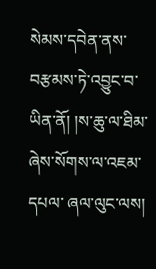སེམས་དབེན་ནས་བརྩམས་ཏེ་འབྱུང་བ་ཡིན་ནོ། །ས་ཆུ་ལ་ཐིམ་ཞེས་སོགས་ལ་འཇམ་དཔལ་ ཞལ་ལུང་ལས།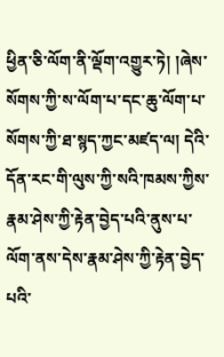ཕྱིན་ཅི་ལོག་ནི་ལྡོག་འགྱུར་ཏེ། །ཞེས་སོགས་ཀྱི་ས་ལོག་པ་དང་ཆུ་ལོག་པ་སོགས་ཀྱི་ཐ་སྙད་ཀྱང་མཛད་ལ། དེའི་དོན་རང་གི་ལུས་ཀྱི་སའི་ཁམས་ཀྱིས་རྣམ་ཤེས་ཀྱི་རྟེན་བྱེད་པའི་ནུས་པ་ལོག་ནས་དེས་རྣམ་ཤེས་ཀྱི་རྟེན་བྱེད་པའི་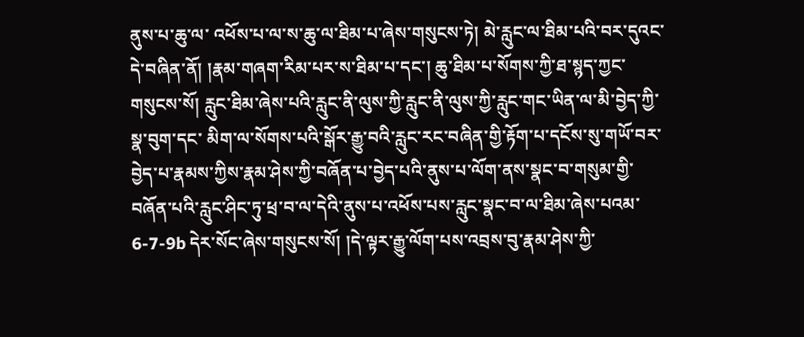ནུས་པ་ཆུ་ལ་ འཕོས་པ་ལ་ས་ཆུ་ལ་ཐིམ་པ་ཞེས་གསུངས་ཏེ། མེ་རླུང་ལ་ཐིམ་པའི་བར་དུའང་དེ་བཞིན་ནོ། །རྣམ་གཞག་རིམ་པར་ས་ཐིམ་པ་དང་། ཆུ་ཐིམ་པ་སོགས་ཀྱི་ཐ་སྙད་ཀྱང་གསུངས་སོ། རླུང་ཐིམ་ཞེས་པའི་རླུང་ནི་ལུས་ཀྱི་རླུང་ནི་ལུས་ཀྱི་རླུང་གང་ཡིན་ལ་མི་བྱེད་ཀྱི་སྣ་བུག་དང་ མིག་ལ་སོགས་པའི་སྒོར་རྒྱུ་བའི་རླུང་རང་བཞིན་གྱི་རྟོག་པ་དངོས་སུ་གཡོ་བར་བྱེད་པ་རྣམས་ཀྱིས་རྣམ་ཤེས་ཀྱི་བཞོན་པ་བྱེད་པའི་ནུས་པ་ལོག་ནས་སྣང་བ་གསུམ་གྱི་བཞོན་པའི་རླུང་ཤིང་ཏུ་ཕྲ་བ་ལ་དེའི་ནུས་པ་འཕོས་པས་རླུང་སྣང་བ་ལ་ཐིམ་ཞེས་པའམ་ 6-7-9b དེར་སོང་ཞེས་གསུངས་སོ། །དེ་ལྟར་རྒྱུ་ལོག་པས་འབྲས་བུ་རྣམ་ཤེས་ཀྱི་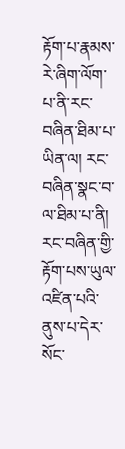རྟོག་པ་རྣམས་རེ་ཞིག་ལོག་པ་ནི་རང་བཞིན་ཐིམ་པ་ཡིན་ལ། རང་བཞིན་སྣང་བ་ལ་ཐིམ་པ་ནི། རང་བཞིན་གྱི་རྟོག་པས་ཡུལ་འཛིན་པའི་ནུས་པ་དེར་སོང་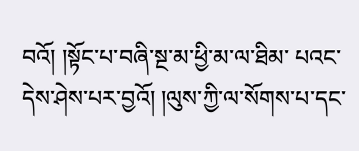བའོ། །སྟོང་པ་བཞི་སྔ་མ་ཕྱི་མ་ལ་ཐིམ་ པའང་དེས་ཤེས་པར་བྱའོ། །ལུས་ཀྱི་ལ་སོགས་པ་དང་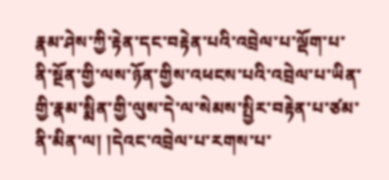རྣམ་ཤེས་ཀྱི་རྟེན་དང་བརྟེན་པའི་འབྲེལ་པ་ལྡོག་པ་ནི་སྔོན་གྱི་ལས་ཉོན་གྱིས་འཕངས་པའི་འབྲེལ་པ་ཡིན་གྱི་རྣམ་སྨིན་གྱི་ལུས་དེ་ལ་སེམས་སྤྱིར་བརྟེན་པ་ཙམ་ནི་མིན་ལ། །དེའང་འབྲེལ་པ་རགས་པ་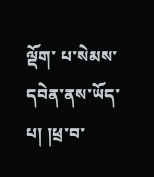ལྡོག་ པ་སེམས་དབེན་ནས་ཡོད་པ། །ཕྲ་བ་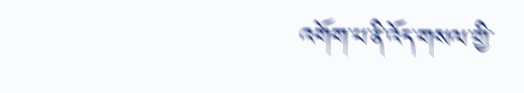འགོག་པ་ནི་འོད་གསལ་གྱི་